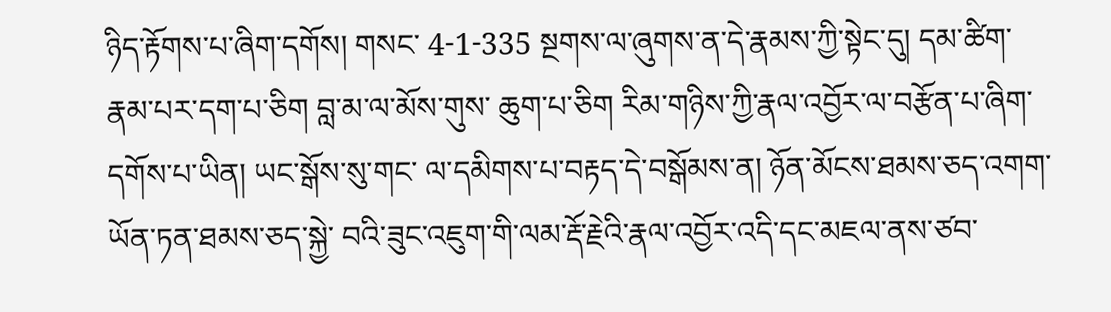ཉིད་རྟོགས་པ་ཞིག་དགོས། གསང་ 4-1-335 སྔགས་ལ་ཞུགས་ན་དེ་རྣམས་ཀྱི་སྟེང་དུ། དམ་ཚིག་རྣམ་པར་དག་པ་ཅིག བླ་མ་ལ་མོས་གུས་ ཆུག་པ་ཅིག རིམ་གཉིས་ཀྱི་རྣལ་འབྱོར་ལ་བརྩོན་པ་ཞིག་དགོས་པ་ཡིན། ཡང་སྒོས་སུ་གང་ ལ་དམིགས་པ་བརྟད་དེ་བསྒོམས་ན། ཉོན་མོངས་ཐམས་ཅད་འགག་ཡོན་ཏན་ཐམས་ཅད་སྐྱེ་ བའི་ཟུང་འཇུག་གི་ལམ་རྡོ་རྗེའི་རྣལ་འབྱོར་འདི་དང་མཇལ་ནས་ཙབ་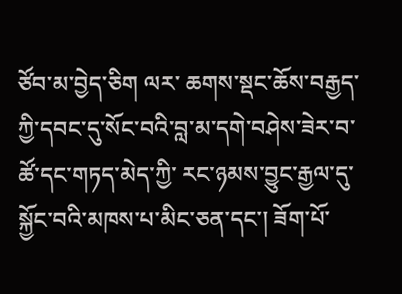ཙོབ་མ་བྱེད་ཅིག ལར་ ཆགས་སྡང་ཆོས་བརྒྱད་ཀྱི་དབང་དུ་སོང་བའི་བླ་མ་དགེ་བཤེས་ཟེར་བ་ཚོ་དང་གཏད་མེད་ཀྱི་ རང་ཉམས་བྱུང་རྒྱལ་དུ་སྐྱོང་བའི་མཁས་པ་མིང་ཅན་དང་། ཟོག་པོ་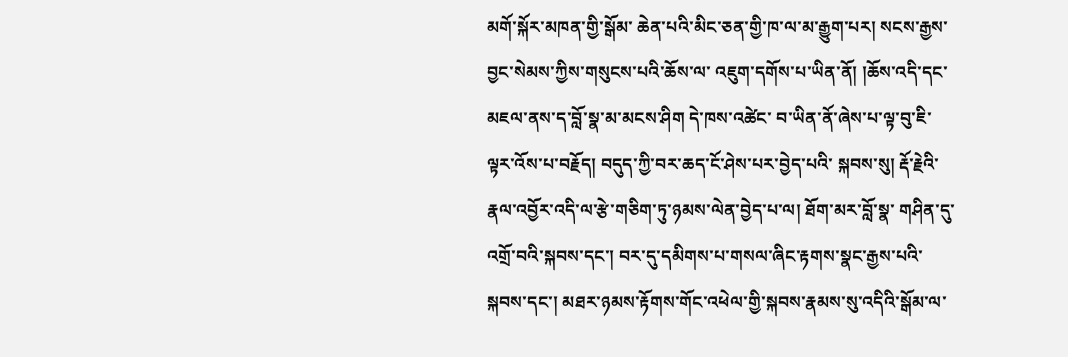མགོ་སྐོར་མཁན་གྱི་སྒོམ་ ཆེན་པའི་མིང་ཅན་གྱི་ཁ་ལ་མ་རྒྱུག་པར། སངས་རྒྱས་བྱང་སེམས་ཀྱིས་གསུངས་པའི་ཆོས་ལ་ འཇུག་དགོས་པ་ཡིན་ནོ། །ཆོས་འདི་དང་མཇལ་ནས་ད་བློ་སྣ་མ་མངས་ཤིག དེ་ཁས་འཚེང་ བ་ཡིན་ནོ་ཞེས་པ་ལྟ་བུ་ཇི་ལྟར་འོས་པ་བརྗོད། བདུད་ཀྱི་བར་ཆད་ངོ་ཤེས་པར་བྱེད་པའི་ སྐབས་སུ། རྡོ་རྗེའི་རྣལ་འབྱོར་འདི་ལ་རྩེ་གཅིག་ཏུ་ཉམས་ལེན་བྱེད་པ་ལ། ཐོག་མར་བློ་སྣ་ གཤིན་དུ་འགྲོ་བའི་སྐབས་དང་། བར་དུ་དམིགས་པ་གསལ་ཞིང་རྟགས་སྣང་རྒྱས་པའི་ སྐབས་དང་། མཐར་ཉམས་རྟོགས་གོང་འཕེལ་གྱི་སྐབས་རྣམས་སུ་འདིའི་སྒོམ་ལ་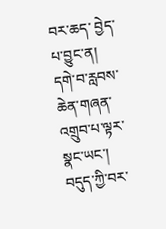བར་ཆད་ བྱེད་པ་བྱུང་ན། དགེ་བ་རླབས་ཆེན་གཞན་འགྲུབ་པ་ལྟར་སྣང་ཡང་། བདུད་ཀྱི་བར་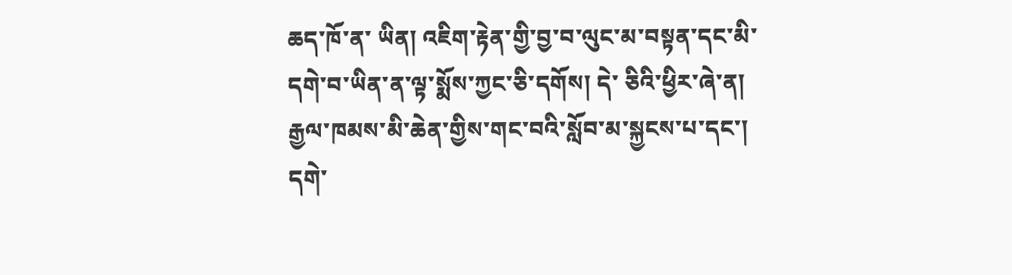ཆད་ཁོ་ན་ ཡིན། འཇིག་རྟེན་གྱི་བྱ་བ་ལུང་མ་བསྟན་དང་མི་དགེ་བ་ཡིན་ན་ལྟ་སྨོས་ཀྱང་ཅི་དགོས། དེ་ ཅིའི་ཕྱིར་ཞེ་ན། རྒྱལ་ཁམས་མི་ཆེན་གྱིས་གང་བའི་སློབ་མ་སྐྱངས་པ་དང་། དགེ་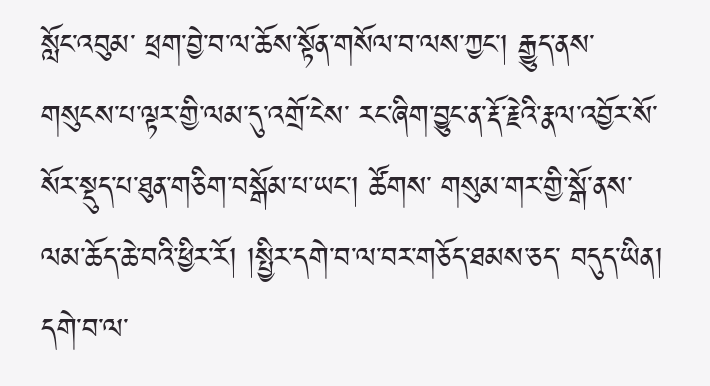སློང་འབུམ་ ཕྲག་བྱེ་བ་ལ་ཆོས་སྟོན་གསོལ་བ་ལས་ཀྱང་། རྒྱུད་ནས་གསུངས་པ་ལྟར་གྱི་ལམ་དུ་འགྲོ་ངེས་ རང་ཞིག་བྱུང་ན་རྡོ་རྗེའི་རྣལ་འབྱོར་སོ་སོར་སྡུད་པ་ཐུན་གཅིག་བསྒོམ་པ་ཡང་། ཚོགས་ གསུམ་གར་གྱི་སྒོ་ནས་ལམ་ཆོད་ཆེ་བའི་ཕྱིར་རོ། །སྤྱིར་དགེ་བ་ལ་བར་གཅོད་ཐམས་ཅད་ བདུད་ཡིན། དགེ་བ་ལ་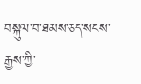བསྐུལ་བ་ཐམས་ཅད་སངས་རྒྱས་ཀྱི་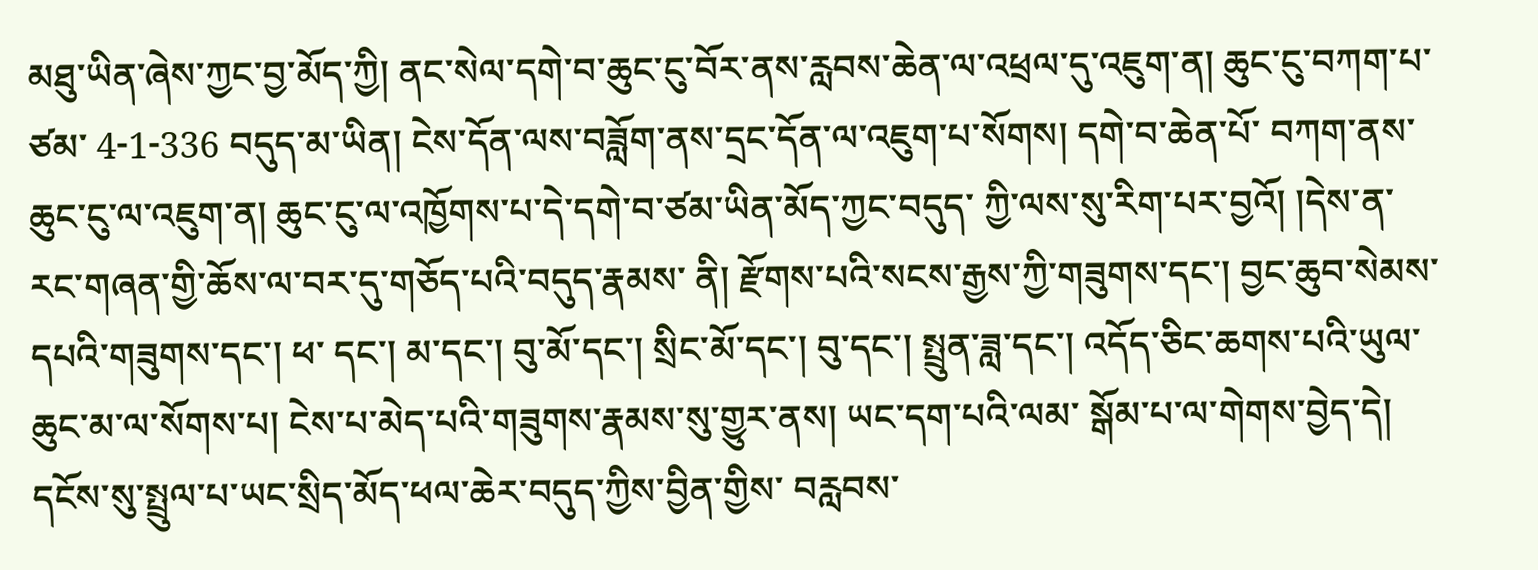མཐུ་ཡིན་ཞེས་ཀྱང་བྱ་མོད་ཀྱི། ནང་སེལ་དགེ་བ་ཆུང་ངུ་བོར་ནས་རླབས་ཆེན་ལ་འཕྲལ་དུ་འཇུག་ན། ཆུང་ངུ་བཀག་པ་ཙམ་ 4-1-336 བདུད་མ་ཡིན། ངེས་དོན་ལས་བཟློག་ནས་དྲང་དོན་ལ་འཇུག་པ་སོགས། དགེ་བ་ཆེན་པོ་ བཀག་ནས་ཆུང་ངུ་ལ་འཇུག་ན། ཆུང་ངུ་ལ་འཁྱོགས་པ་དེ་དགེ་བ་ཙམ་ཡིན་མོད་ཀྱང་བདུད་ ཀྱི་ལས་སུ་རིག་པར་བྱའོ། །དེས་ན་རང་གཞན་གྱི་ཆོས་ལ་བར་དུ་གཅོད་པའི་བདུད་རྣམས་ ནི། རྫོགས་པའི་སངས་རྒྱས་ཀྱི་གཟུགས་དང་། བྱང་ཆུབ་སེམས་དཔའི་གཟུགས་དང་། ཕ་ དང་། མ་དང་། བུ་མོ་དང་། སྲིང་མོ་དང་། བུ་དང་། སྤྲུན་ཟླ་དང་། འདོད་ཅིང་ཆགས་པའི་ཡུལ་ ཆུང་མ་ལ་སོགས་པ། ངེས་པ་མེད་པའི་གཟུགས་རྣམས་སུ་གྱུར་ནས། ཡང་དག་པའི་ལམ་ སྒོམ་པ་ལ་གེགས་བྱེད་དེ། དངོས་སུ་སྤྲུལ་པ་ཡང་སྲིད་མོད་ཕལ་ཆེར་བདུད་ཀྱིས་བྱིན་གྱིས་ བརླབས་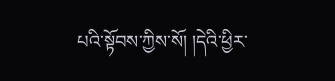པའི་སྟོབས་ཀྱིས་སོ། །དེའི་ཕྱིར་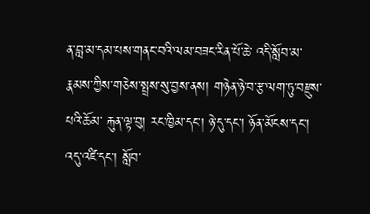ན་བླ་མ་དམ་པས་གནང་བའི་ལམ་བཟང་རིན་པོ་ཆེ་ འདི་སློབ་མ་རྣམས་ཀྱིས་གཅེས་སྤྲས་སུ་བྱས་ནས། གཉེན་ཉེ་བ་རྩ་ལག་ཏུ་བརྫུས་པའི་ཆོམ་ རྐུན་ལྟ་བུ། རང་ཁྱིམ་དང་། ཉེ་དུ་དང་། ཉོན་མོངས་དང་། འདུ་འཛི་དང་། སློབ་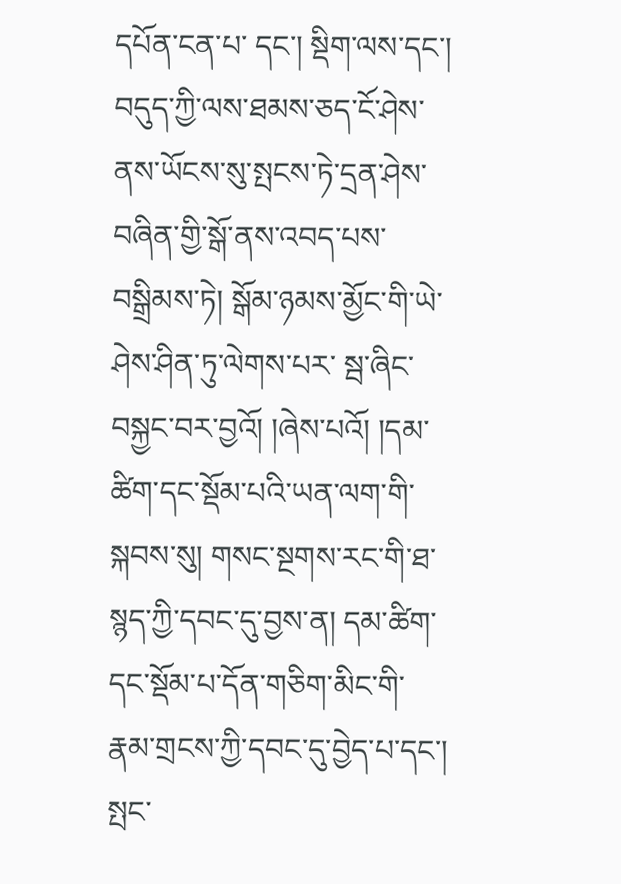དཔོན་ངན་པ་ དང་། སྡིག་ལས་དང་། བདུད་ཀྱི་ལས་ཐམས་ཅད་ངོ་ཤེས་ནས་ཡོངས་སུ་སྤངས་ཏེ་དྲན་ཤེས་ བཞིན་གྱི་སྒོ་ནས་འབད་པས་བསྒྲིམས་ཏེ། སྒོམ་ཉམས་མྱོང་གི་ཡེ་ཤེས་ཤིན་ཏུ་ལེགས་པར་ སྦ་ཞིང་བསྐྱང་བར་བྱའོ། །ཞེས་པའོ། །དམ་ཚིག་དང་སྡོམ་པའི་ཡན་ལག་གི་སྐབས་སུ། གསང་སྔགས་རང་གི་ཐ་སྙད་ཀྱི་དབང་དུ་བྱས་ན། དམ་ཚིག་དང་སྡོམ་པ་དོན་གཅིག་མིང་གི་ རྣམ་གྲངས་ཀྱི་དབང་དུ་བྱེད་པ་དང་། སྤང་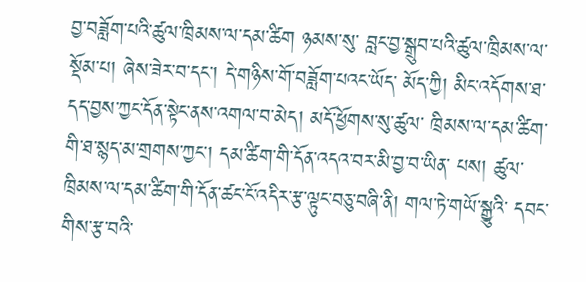བྱ་བཟློག་པའི་ཚུལ་ཁྲིམས་ལ་དམ་ཚིག ཉམས་སུ་ བླང་བྱ་སྒྲུབ་པའི་ཚུལ་ཁྲིམས་ལ་སྡོམ་པ། ཞེས་ཟེར་བ་དང་། དེ་གཉིས་གོ་བཟློག་པའང་ཡོད་ མོད་ཀྱི། མིང་འདོགས་ཐ་དད་བྱས་ཀྱང་དོན་སྟེང་ནས་འགལ་བ་མེད། མདོ་ཕྱོགས་སུ་ཚུལ་ ཁྲིམས་ལ་དམ་ཚིག་གི་ཐ་སྙད་མ་གྲགས་ཀྱང་། དམ་ཚིག་གི་དོན་འདའ་བར་མི་བྱ་བ་ཡིན་ པས། ཚུལ་ཁྲིམས་ལ་དམ་ཚིག་གི་དོན་ཚང་ངོ་འདིར་རྩ་ལྟུང་བཅུ་བཞི་ནི། གལ་ཏེ་གཡོ་སྒྱུའི་ དབང་གིས་རྩ་བའི་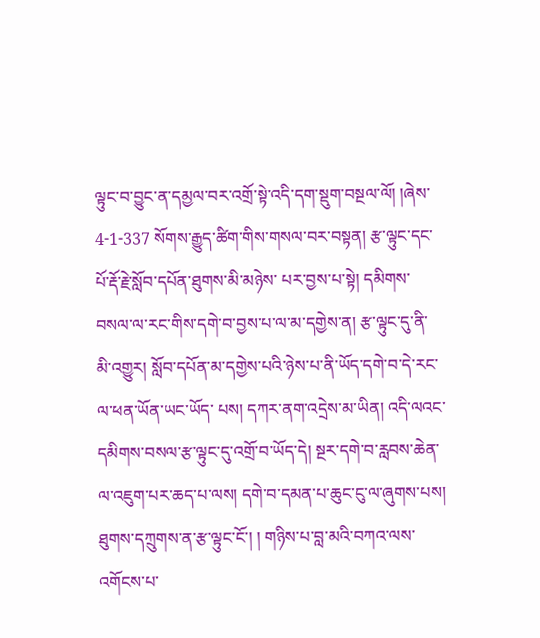ལྟུང་བ་བྱུང་ན་དམྱལ་བར་འགྲོ་སྟེ་འདི་དག་སྡུག་བསྔལ་ལོ། །ཞེས་ 4-1-337 སོགས་རྒྱུད་ཚིག་གིས་གསལ་བར་བསྟན། རྩ་ལྟུང་དང་པོ་རྡོ་རྗེ་སློབ་དཔོན་ཐུགས་མི་མཉེས་ པར་བྱས་པ་སྟེ། དམིགས་བསལ་ལ་རང་གིས་དགེ་བ་བྱས་པ་ལ་མ་དགྱེས་ན། རྩ་ལྟུང་དུ་ནི་ མི་འགྱུར། སློབ་དཔོན་མ་དགྱེས་པའི་ཉེས་པ་ནི་ཡོད་དགེ་བ་དེ་རང་ལ་ཕན་ཡོན་ཡང་ཡོད་ པས། དཀར་ནག་འདྲེས་མ་ཡིན། འདི་ལའང་དམིགས་བསལ་རྩ་ལྟུང་དུ་འགྲོ་བ་ཡོད་དེ། སྔར་དགེ་བ་རླབས་ཆེན་ལ་འཇུག་པར་ཆད་པ་ལས། དགེ་བ་དམན་པ་ཆུང་ངུ་ལ་ཞུགས་པས། ཐུགས་དཀྲུགས་ན་རྩ་ལྟུང་ངོ་། ། གཉིས་པ་བླ་མའི་བཀའ་ལས་འགོངས་པ་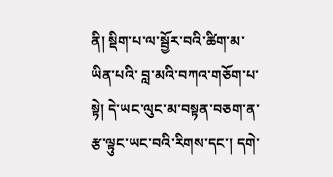ནི། སྡིག་པ་ལ་སྦྱོར་བའི་ཚིག་མ་ཡིན་པའི་ བླ་མའི་བཀའ་གཅོག་པ་སྟེ། དེ་ཡང་ལུང་མ་བསྟན་བཅག་ན་རྩ་ལྟུང་ཡང་བའི་རིགས་དང་། དགེ་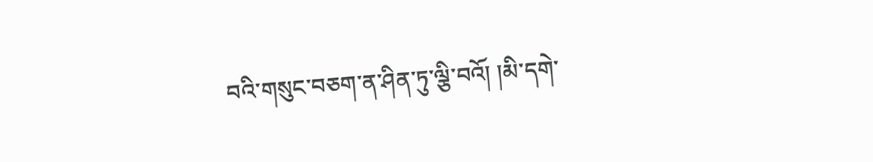བའི་གསུང་བཅག་ན་ཤིན་ཏུ་ལྕི་བའོ། །མི་དགེ་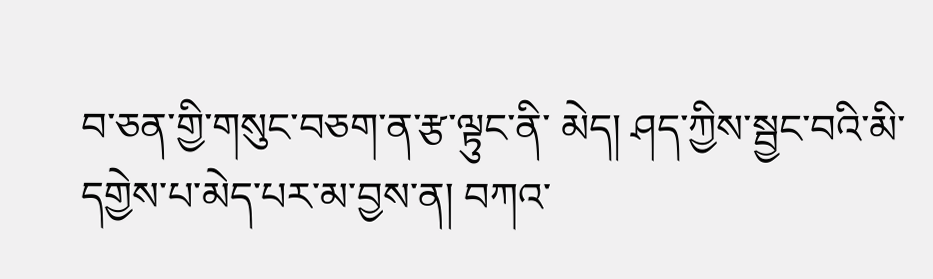བ་ཅན་གྱི་གསུང་བཅག་ན་རྩ་ལྟུང་ནི་ མེད། ཤད་ཀྱིས་སྦྱང་བའི་མི་དགྱེས་པ་མེད་པར་མ་བྱས་ན། བཀའ་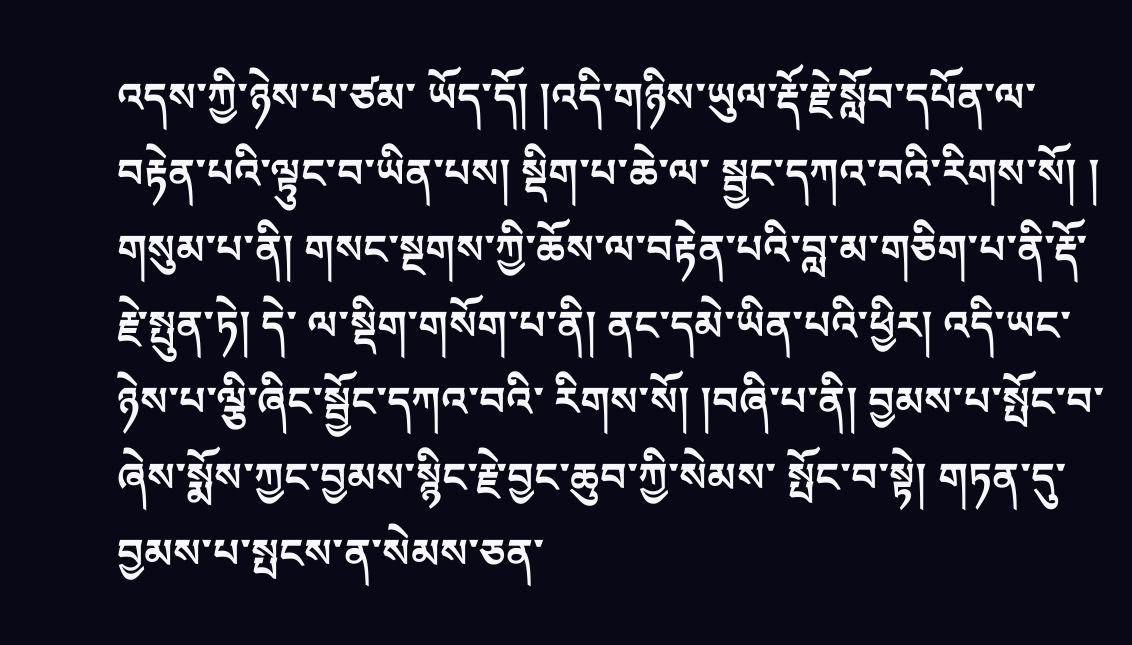འདས་ཀྱི་ཉེས་པ་ཙམ་ ཡོད་དོ། །འདི་གཉིས་ཡུལ་རྡོ་རྗེ་སློབ་དཔོན་ལ་བརྟེན་པའི་ལྟུང་བ་ཡིན་པས། སྡིག་པ་ཆེ་ལ་ སྦྱང་དཀའ་བའི་རིགས་སོ། ། གསུམ་པ་ནི། གསང་སྔགས་ཀྱི་ཆོས་ལ་བརྟེན་པའི་བླ་མ་གཅིག་པ་ནི་རྡོ་རྗེ་སྤུན་ཏེ། དེ་ ལ་སྡིག་གསོག་པ་ནི། ནང་དམེ་ཡིན་པའི་ཕྱིར། འདི་ཡང་ཉེས་པ་ལྕི་ཞིང་སྦྱོང་དཀའ་བའི་ རིགས་སོ། །བཞི་པ་ནི། བྱམས་པ་སྤོང་བ་ཞེས་སྨོས་ཀྱང་བྱམས་སྙིང་རྗེ་བྱང་ཆུབ་ཀྱི་སེམས་ སྤོང་བ་སྟེ། གཏན་དུ་བྱམས་པ་སྤངས་ན་སེམས་ཅན་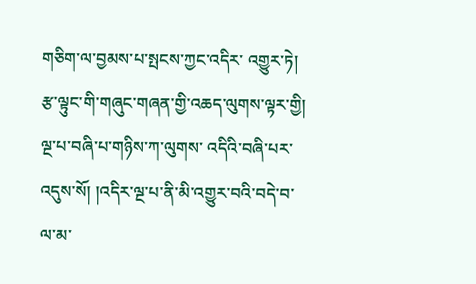གཅིག་ལ་བྱམས་པ་སྤངས་ཀྱང་འདིར་ འགྱུར་ཏེ། རྩ་ལྟུང་གི་གཞུང་གཞན་གྱི་འཆད་ལུགས་ལྟར་གྱི། ལྔ་པ་བཞི་པ་གཉིས་ཀ་ལུགས་ འདིའི་བཞི་པར་འདུས་སོ། །འདིར་ལྔ་པ་ནི་མི་འགྱུར་བའི་བདེ་བ་ལ་མ་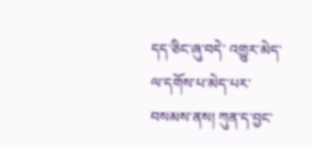དད་ཅིང་ཞུ་བདེ་ འགྱུར་མེད་ལ་དགོས་པ་མེད་པར་བསམས་ནས། ཀུན་ད་བྱང་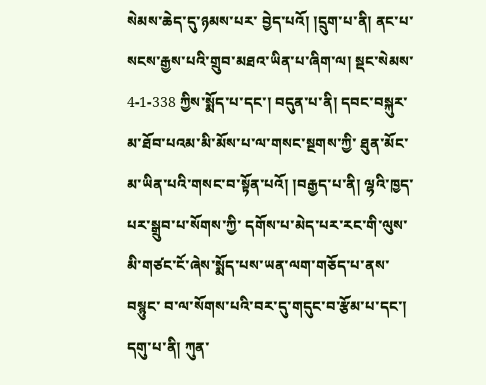སེམས་ཆེད་དུ་ཉམས་པར་ བྱེད་པའོ། །དྲུག་པ་ནི། ནང་པ་སངས་རྒྱས་པའི་གྲུབ་མཐའ་ཡིན་པ་ཞིག་ལ། སྡང་སེམས་ 4-1-338 ཀྱིས་སྨོད་པ་དང་། བདུན་པ་ནི། དབང་བསྐུར་མ་ཐོབ་པའམ་མི་མོས་པ་ལ་གསང་སྔགས་ཀྱི་ ཐུན་མོང་མ་ཡིན་པའི་གསང་བ་སྟོན་པའོ། །བརྒྱད་པ་ནི། ལྷའི་ཁྱད་པར་སྒྲུབ་པ་སོགས་ཀྱི་ དགོས་པ་མེད་པར་རང་གི་ལུས་མི་གཙང་ངོ་ཞེས་སྨོད་པས་ཡན་ལག་གཅོད་པ་ནས་བསྙུང་ བ་ལ་སོགས་པའི་བར་དུ་གདུང་བ་རྩོམ་པ་དང་། དགུ་པ་ནི། ཀུན་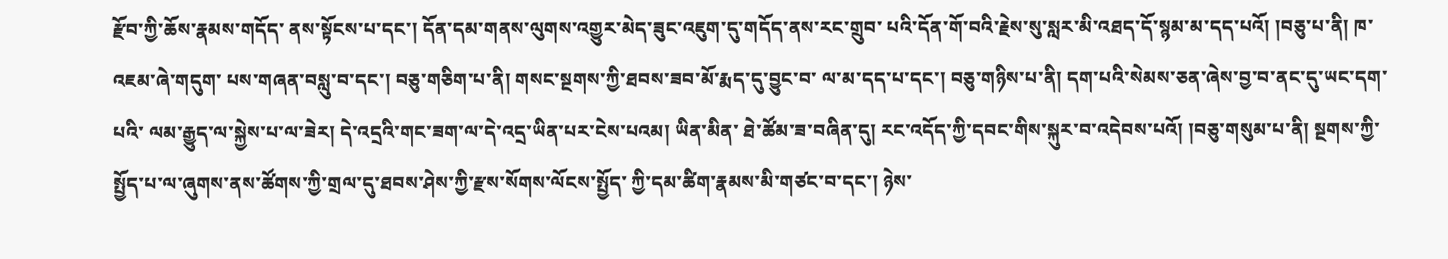རྫོབ་ཀྱི་ཆོས་རྣམས་གདོད་ ནས་སྟོངས་པ་དང་། དོན་དམ་གནས་ལུགས་འགྱུར་མེད་ཟུང་འཇུག་དུ་གདོད་ནས་རང་གྲུབ་ པའི་དོན་གོ་བའི་རྗེས་སུ་སླར་མི་འཐད་དོ་སྙམ་མ་དད་པའོ། །བཅུ་པ་ནི། ཁ་འཇམ་ཞེ་གདུག་ པས་གཞན་བསླུ་བ་དང་། བཅུ་གཅིག་པ་ནི། གསང་སྔགས་ཀྱི་ཐབས་ཟབ་མོ་རྨད་དུ་བྱུང་བ་ ལ་མ་དད་པ་དང་། བཅུ་གཉིས་པ་ནི། དག་པའི་སེམས་ཅན་ཞེས་བྱ་བ་ནང་དུ་ཡང་དག་པའི་ ལམ་རྒྱུད་ལ་སྐྱེས་པ་ལ་ཟེར། དེ་འདྲའི་གང་ཟག་ལ་དེ་འདྲ་ཡིན་པར་ངེས་པའམ། ཡིན་མིན་ ཐེ་ཚོམ་ཟ་བཞིན་དུ། རང་འདོད་ཀྱི་དབང་གིས་སྐུར་བ་འདེབས་པའོ། །བཅུ་གསུམ་པ་ནི། སྔགས་ཀྱི་སྤྱོད་པ་ལ་ཞུགས་ནས་ཚོགས་ཀྱི་གྲལ་དུ་ཐབས་ཤེས་ཀྱི་རྫས་སོགས་ལོངས་སྤྱོད་ ཀྱི་དམ་ཚིག་རྣམས་མི་གཙང་བ་དང་། ཉེས་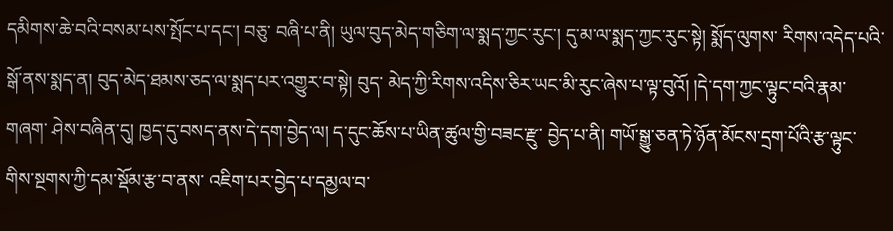དམིགས་ཆེ་བའི་བསམ་པས་སྤོང་པ་དང་། བཅུ་ བཞི་པ་ནི། ཡུལ་བུད་མེད་གཅིག་ལ་སྨད་ཀྱང་རུང་། དུ་མ་ལ་སྨད་ཀྱང་རུང་སྟེ། སྨོད་ལུགས་ རིགས་འདེད་པའི་སྒོ་ནས་སྨད་ན། བུད་མེད་ཐམས་ཅད་ལ་སྨད་པར་འགྱུར་བ་སྟེ། བུད་ མེད་ཀྱི་རིགས་འདིས་ཅིར་ཡང་མི་རུང་ཞེས་པ་ལྟ་བུའོ། །དེ་དག་ཀྱང་ལྟུང་བའི་རྣམ་གཞག་ ཤེས་བཞིན་དུ། ཁྱད་དུ་བསད་ནས་དེ་དག་བྱེད་ལ། ད་དུང་ཆོས་པ་ཡིན་ཚུལ་གྱི་བཟང་རྫུ་ བྱེད་པ་ནི། གཡོ་སྒྱུ་ཅན་ཏེ་ཉོན་མོངས་དྲག་པོའི་རྩ་ལྟུང་གིས་སྔགས་ཀྱི་དམ་སྡོམ་རྩ་བ་ནས་ འཇིག་པར་བྱེད་པ་དམྱལ་བ་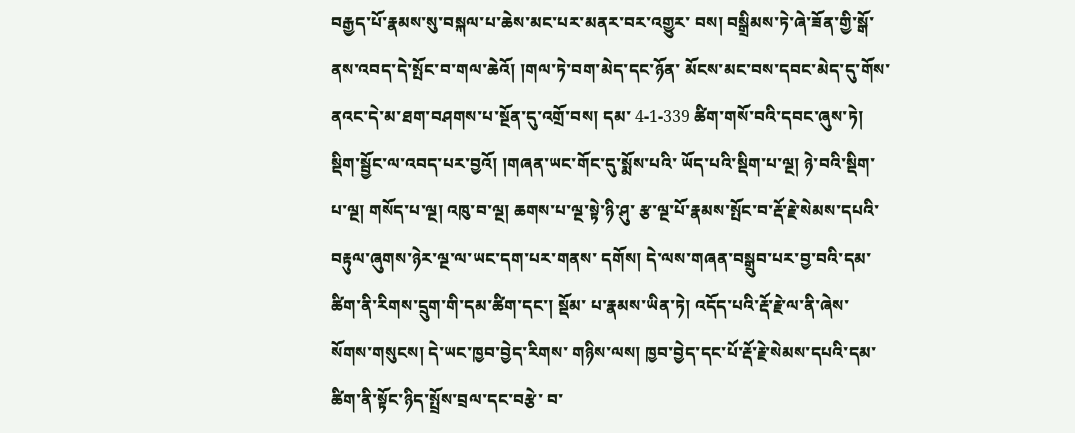བརྒྱད་པོ་རྣམས་སུ་བསྐལ་པ་ཆེས་མང་པར་མནར་བར་འགྱུར་ བས། བསྒྲིམས་ཏེ་ཞེ་ཟོན་གྱི་སྒོ་ནས་འབད་དེ་སྤོང་བ་གལ་ཆེའོ། །གལ་ཏེ་བག་མེད་དང་ཉོན་ མོངས་མང་བས་དབང་མེད་དུ་གོས་ནའང་དེ་མ་ཐག་བཤགས་པ་སྔོན་དུ་འགྲོ་བས། དམ་ 4-1-339 ཚིག་གསོ་བའི་དབང་ཞུས་ཏེ། སྡིག་སྦྱོང་ལ་འབད་པར་བྱའོ། །གཞན་ཡང་གོང་དུ་སྨོས་པའི་ ཡོད་པའི་སྡིག་པ་ལྔ། ཉེ་བའི་སྡིག་པ་ལྔ། གསོད་པ་ལྔ། འཁུ་བ་ལྔ། ཆགས་པ་ལྔ་སྟེ་ཉི་ཤུ་ རྩ་ལྔ་པོ་རྣམས་སྤོང་བ་རྡོ་རྗེ་སེམས་དཔའི་བརྟུལ་ཞུགས་ཉེར་ལྔ་ལ་ཡང་དག་པར་གནས་ དགོས། དེ་ལས་གཞན་བསྒྲུབ་པར་བྱ་བའི་དམ་ཚིག་ནི་རིགས་དྲུག་གི་དམ་ཚིག་དང་། སྡོམ་ པ་རྣམས་ཡིན་ཏེ། འདོད་པའི་རྡོ་རྗེ་ལ་ནི་ཞེས་སོགས་གསུངས། དེ་ཡང་ཁྱབ་བྱེད་རིགས་ གཉིས་ལས། ཁྱབ་བྱེད་དང་པོ་རྡོ་རྗེ་སེམས་དཔའི་དམ་ཚིག་ནི་སྟོང་ཉིད་སྤྲོས་བྲལ་དང་བརྩེ་ བ་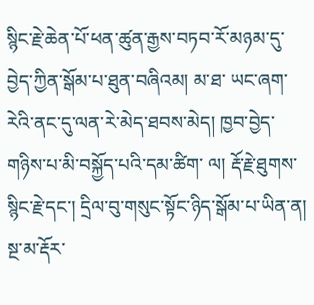སྙིང་རྗེ་ཆེན་པོ་ཕན་ཚུན་རྒྱས་བཏབ་རོ་མཉམ་དུ་བྱེད་ཀྱིན་སྒོམ་པ་ཐུན་བཞིའམ། མ་ཐ་ ཡང་ཞག་རེའི་ནང་དུ་ལན་རེ་མེད་ཐབས་མེད། ཁྱབ་བྱེད་གཉིས་པ་མི་བསྐྱོད་པའི་དམ་ཚིག་ ལ། རྡོ་རྗེ་ཐུགས་སྙིང་རྗེ་དང་། དྲིལ་བུ་གསུང་སྟོང་ཉིད་སྒོམ་པ་ཡིན་ན། སྔ་མ་རྡོར་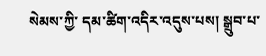སེམས་ཀྱི་ དམ་ཚིག་འདིར་འདུས་པས། སྒྲུབ་པ་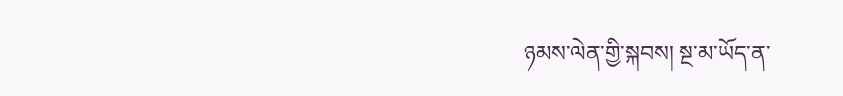ཉམས་ལེན་གྱི་སྐབས། སྔ་མ་ཡོད་ན་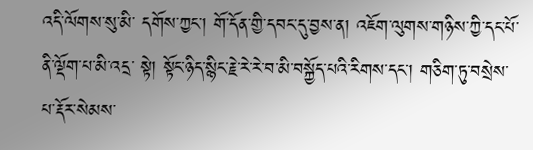འདི་ལོགས་སུ་མི་ དགོས་ཀྱང་། གོ་དོན་གྱི་དབང་དུ་བྱས་ན། འཇོག་ལུགས་གཉིས་ཀྱི་དང་པོ་ནི་ལྡོག་པ་མི་འདྲ་ སྟེ། སྟོང་ཉིད་སྙིང་རྗེ་རེ་རེ་བ་མི་བསྐྱོད་པའི་རིགས་དང་། གཅིག་ཏུ་བསྲེས་པ་རྡོར་སེམས་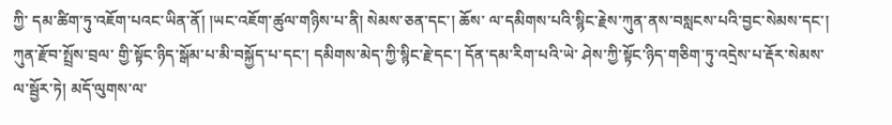ཀྱི་ དམ་ཚིག་ཏུ་འཇོག་པའང་ཡིན་ནོ། །ཡང་འཇོག་ཚུལ་གཉིས་པ་ནི། སེམས་ཅན་དང་། ཆོས་ ལ་དམིགས་པའི་སྙིང་རྗེས་ཀུན་ནས་བསླངས་པའི་བྱང་སེམས་དང་། ཀུན་རྫོབ་སྤྲོས་བྲལ་ གྱི་སྟོང་ཉིད་སྒོམ་པ་མི་བསྐྱོད་པ་དང་། དམིགས་མེད་ཀྱི་སྙིང་རྗེ་དང་། དོན་དམ་རིག་པའི་ཡེ་ ཤེས་ཀྱི་སྟོང་ཉིད་གཅིག་ཏུ་འདྲེས་པ་རྡོར་སེམས་ལ་སྦྱོར་ཏེ། མདོ་ལུགས་ལ་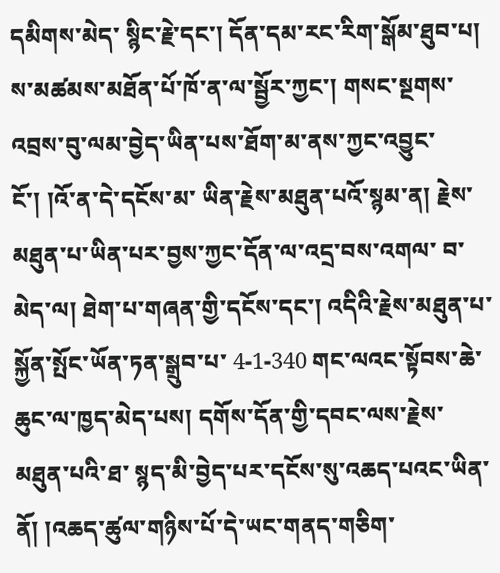དམིགས་མེད་ སྙིང་རྗེ་དང་། དོན་དམ་རང་རིག་སྒོམ་ཐུབ་པ། ས་མཚམས་མཐོན་པོ་ཁོ་ན་ལ་སྦྱོར་ཀྱང་། གསང་སྔགས་འབྲས་བུ་ལམ་བྱེད་ཡིན་པས་ཐོག་མ་ནས་ཀྱང་འབྱུང་ངོ་། །འོ་ན་དེ་དངོས་མ་ ཡིན་རྗེས་མཐུན་པའོ་སྙམ་ན། རྗེས་མཐུན་པ་ཡིན་པར་བྱས་ཀྱང་དོན་ལ་འདྲ་བས་འགལ་ བ་མེད་ལ། ཐེག་པ་གཞན་གྱི་དངོས་དང་། འདིའི་རྗེས་མཐུན་པ་སྐྱོན་སྤོང་ཡོན་ཏན་སྒྲུབ་པ་ 4-1-340 གང་ལའང་སྟོབས་ཆེ་ཆུང་ལ་ཁྱད་མེད་པས། དགོས་དོན་གྱི་དབང་ལས་རྗེས་མཐུན་པའི་ཐ་ སྙད་མི་བྱེད་པར་དངོས་སུ་འཆད་པའང་ཡིན་ནོ། །འཆད་ཚུལ་གཉིས་པོ་དེ་ཡང་གནད་གཅིག་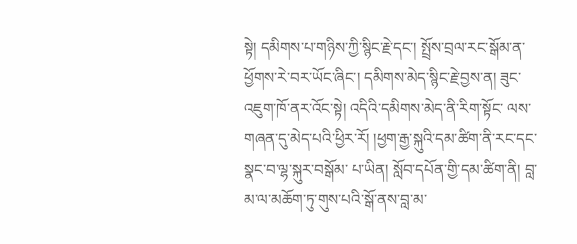སྟེ། དམིགས་པ་གཉིས་ཀྱི་སྙིང་རྗེ་དང་། སྤྲོས་བྲལ་རང་སྒོམ་ན་ཕྱོགས་རེ་བར་ཡོང་ཞིང་། དམིགས་མེད་སྙིང་རྗེ་བྱས་ན། ཟུང་འཇུག་ཁོ་ནར་འོང་སྟེ། འདིའི་དམིགས་མེད་ནི་རིག་སྟོང་ ལས་གཞན་དུ་མེད་པའི་ཕྱིར་རོ། །ཕྱག་རྒྱ་སྐུའི་དམ་ཚིག་ནི་རང་དང་སྣང་བ་ལྷ་སྐུར་བསྒོམ་ པ་ཡིན། སློབ་དཔོན་གྱི་དམ་ཚིག་ནི། བླ་མ་ལ་མཆོག་ཏུ་གུས་པའི་སྒོ་ནས་བླ་མ་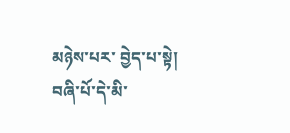མཉེས་པར་ བྱེད་པ་སྟེ། བཞི་པོ་དེ་མི་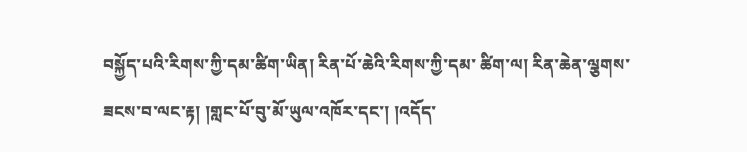བསྐྱོད་པའི་རིགས་ཀྱི་དམ་ཚིག་ཡིན། རིན་པོ་ཆེའི་རིགས་ཀྱི་དམ་ ཚིག་ལ། རིན་ཆེན་ལྕགས་ཟངས་བ་ལང་རྟ། །གླང་པོ་བུ་མོ་ཡུལ་འཁོར་དང་། །འདོད་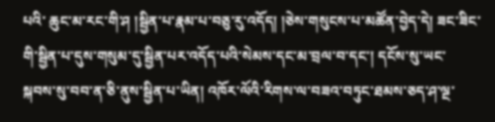པའི་ ཆུང་མ་རང་གི་ཤ །སྦྱིན་པ་རྣམ་པ་བཅུ་རུ་འདོད། །ཅེས་གསུངས་པ་མཚོན་བྱེད་དེ། ཟང་ཟིང་ གི་སྦྱིན་པ་དུས་གསུམ་དུ་སྦྱིན་པར་འདོད་པའི་སེམས་དང་མ་བྲལ་བ་དང་། དངོས་སུ་ཡང་ སྐབས་སུ་བབ་ན་ཅི་ནུས་སྦྱིན་པ་ཡིན། འཁོར་ལོའི་རིགས་ལ་བཟའ་བཏུང་ཐམས་ཅད་ཤ་ལྔ་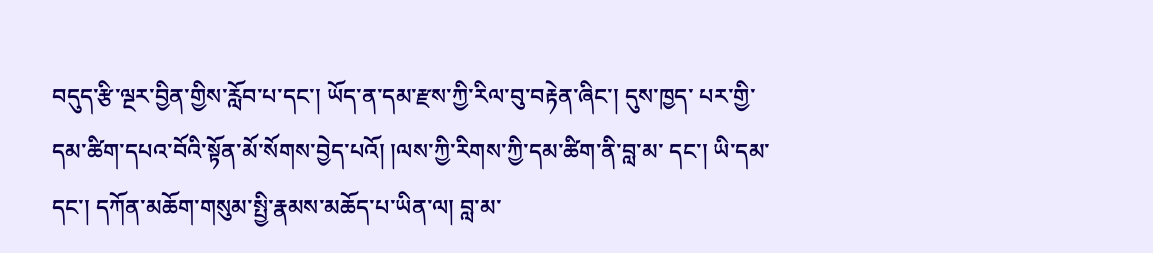བདུད་རྩི་ལྔར་བྱིན་གྱིས་རློབ་པ་དང་། ཡོད་ན་དམ་རྫས་ཀྱི་རིལ་བུ་བརྟེན་ཞིང་། དུས་ཁྱད་ པར་གྱི་དམ་ཚིག་དཔའ་བོའི་སྟོན་མོ་སོགས་བྱེད་པའོ། །ལས་ཀྱི་རིགས་ཀྱི་དམ་ཚིག་ནི་བླ་མ་ དང་། ཡི་དམ་དང་། དཀོན་མཆོག་གསུམ་སྤྱི་རྣམས་མཆོད་པ་ཡིན་ལ། བླ་མ་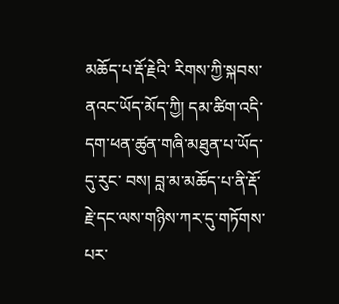མཆོད་པ་རྡོ་རྗེའི་ རིགས་ཀྱི་སྐབས་ནའང་ཡོད་མོད་ཀྱི། དམ་ཚིག་འདི་དག་ཕན་ཚུན་གཞི་མཐུན་པ་ཡོད་དུ་རུང་ བས། བླ་མ་མཆོད་པ་ནི་རྡོ་རྗེ་དང་ལས་གཉིས་ཀར་དུ་གཏོགས་པར་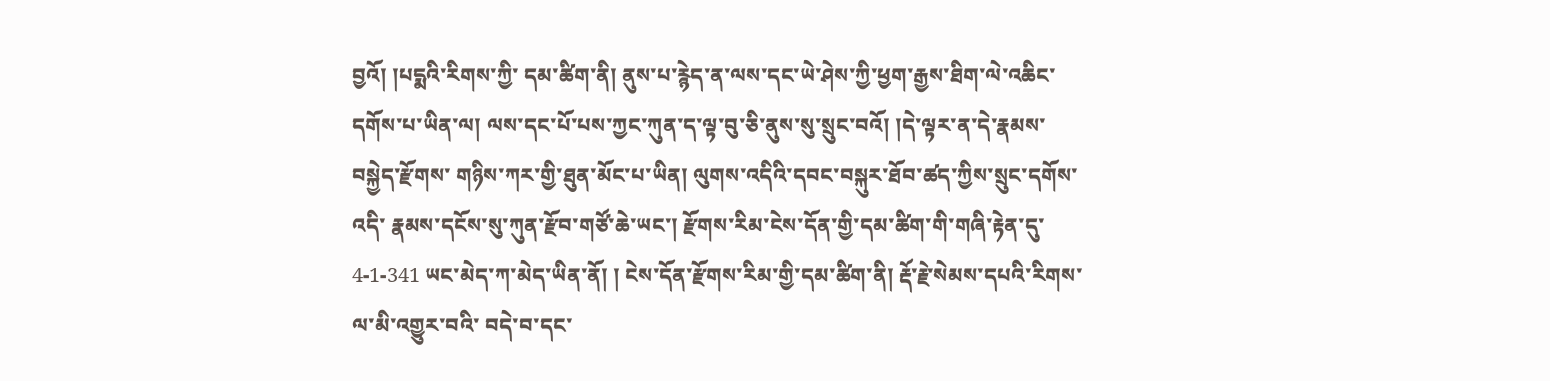བྱའོ། །པདྨའི་རིགས་ཀྱི་ དམ་ཚིག་ནི། ནུས་པ་རྙེད་ན་ལས་དང་ཡེ་ཤེས་ཀྱི་ཕྱག་རྒྱས་ཐིག་ལེ་འཆིང་དགོས་པ་ཡིན་ལ། ལས་དང་པོ་པས་ཀྱང་ཀུན་ད་ལྟ་བུ་ཅི་ནུས་སུ་སྲུང་བའོ། །དེ་ལྟར་ན་དེ་རྣམས་བསྐྱེད་རྫོགས་ གཉིས་ཀར་གྱི་ཐུན་མོང་པ་ཡིན། ལུགས་འདིའི་དབང་བསྐུར་ཐོབ་ཚད་ཀྱིས་སྲུང་དགོས་འདི་ རྣམས་དངོས་སུ་ཀུན་རྫོབ་གཙོ་ཆེ་ཡང་། རྫོགས་རིམ་ངེས་དོན་གྱི་དམ་ཚིག་གི་གཞི་རྟེན་དུ་ 4-1-341 ཡང་མེད་ཀ་མེད་ཡིན་ནོ། ། ངེས་དོན་རྫོགས་རིམ་གྱི་དམ་ཚིག་ནི། རྡོ་རྗེ་སེམས་དཔའི་རིགས་ལ་མི་འགྱུར་བའི་ བདེ་བ་དང་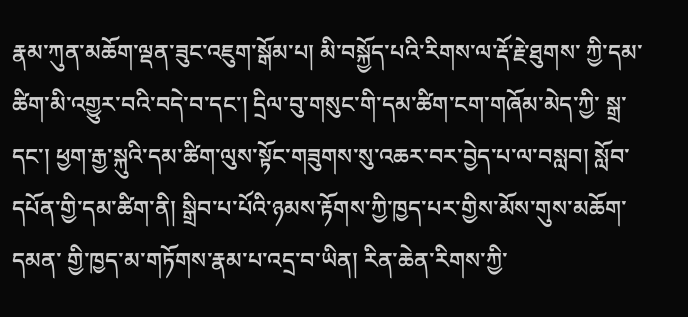རྣམ་ཀུན་མཆོག་ལྡན་ཟུང་འཇུག་སྒོམ་པ། མི་བསྐྱོད་པའི་རིགས་ལ་རྡོ་རྗེ་ཐུགས་ ཀྱི་དམ་ཚིག་མི་འགྱུར་བའི་བདེ་བ་དང་། དྲིལ་བུ་གསུང་གི་དམ་ཚིག་ངག་གཞོམ་མེད་ཀྱི་ སྒྲ་དང་། ཕྱག་རྒྱ་སྐུའི་དམ་ཚིག་ལུས་སྟོང་གཟུགས་སུ་འཆར་བར་བྱེད་པ་ལ་བསླབ། སློབ་ དཔོན་གྱི་དམ་ཚིག་ནི། སྒྲིབ་པ་པོའི་ཉམས་རྟོགས་ཀྱི་ཁྱད་པར་གྱིས་མོས་གུས་མཆོག་དམན་ གྱི་ཁྱད་མ་གཏོགས་རྣམ་པ་འདྲ་བ་ཡིན། རིན་ཆེན་རིགས་ཀྱི་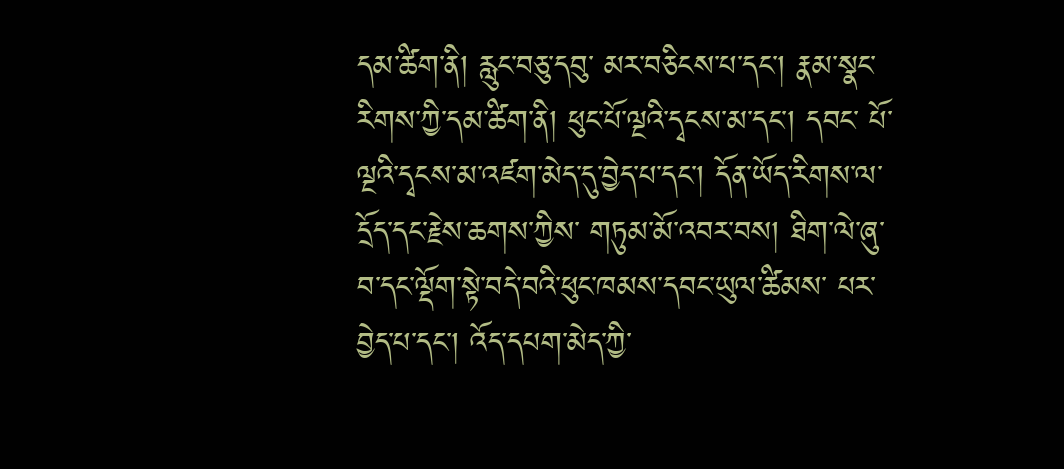དམ་ཚིག་ནི། རླུང་བཅུ་དབུ་ མར་བཅིངས་པ་དང་། རྣམ་སྣང་རིགས་ཀྱི་དམ་ཚིག་ནི། ཕུང་པོ་ལྔའི་དྭངས་མ་དང་། དབང་ པོ་ལྔའི་དྭངས་མ་འཛག་མེད་དུ་བྱེད་པ་དང་། དོན་ཡོད་རིགས་ལ་དྲོད་དང་རྗེས་ཆགས་ཀྱིས་ གཏུམ་མོ་འབར་བས། ཐིག་ལེ་ཞུ་བ་དང་ལྡོག་སྟེ་བདེ་བའི་ཕུང་ཁམས་དབང་ཡུལ་ཚིམས་ པར་བྱེད་པ་དང་། འོད་དཔག་མེད་ཀྱི་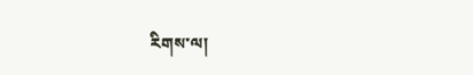རིགས་ལ།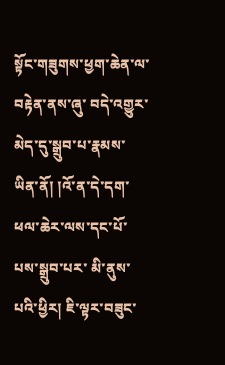སྟོང་གཟུགས་ཕྱག་ཆེན་ལ་བརྟེན་ནས་ཞུ་ བདེ་འགྱུར་མེད་དུ་སྒྲུབ་པ་རྣམས་ཡིན་ནོ། །འོ་ན་དེ་དག་ཕལ་ཆེར་ལས་དང་པོ་པས་སྒྲུབ་པར་ མི་ནུས་པའི་ཕྱིར། ཇི་ལྟར་བཟུང་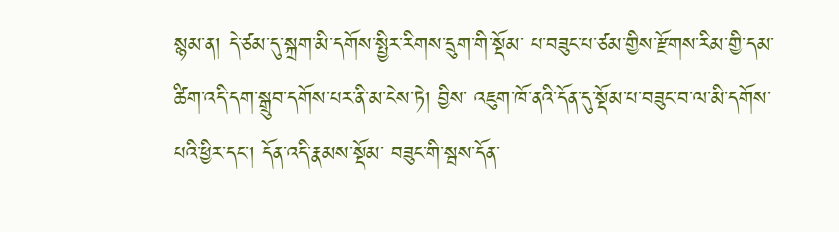སྙམ་ན། དེ་ཙམ་དུ་སྐྲག་མི་དགོས་སྤྱིར་རིགས་དྲུག་གི་སྡོམ་ པ་བཟུང་པ་ཙམ་གྱིས་རྫོགས་རིམ་གྱི་དམ་ཚིག་འདི་དག་སྒྲུབ་དགོས་པར་ནི་མ་ངེས་ཏེ། བྱིས་ འཇུག་ཁོ་ནའི་དོན་དུ་སྡོམ་པ་བཟུང་བ་ལ་མི་དགོས་པའི་ཕྱིར་དང་། དོན་འདི་རྣམས་སྡོམ་ བཟུང་གི་སྦས་དོན་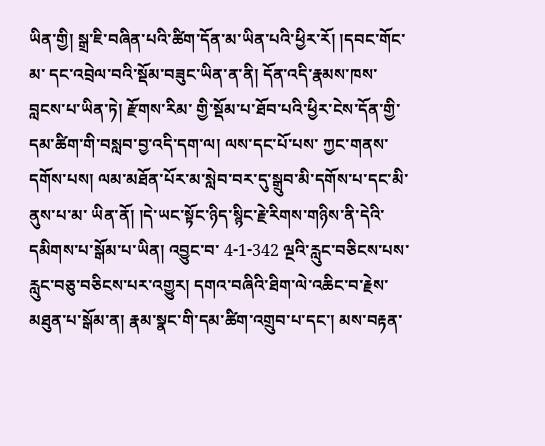ཡིན་གྱི། སྒྲ་ཇི་བཞིན་པའི་ཚིག་དོན་མ་ཡིན་པའི་ཕྱིར་རོ། །དབང་གོང་མ་ དང་འབྲེལ་བའི་སྡོམ་བཟུང་ཡིན་ན་ནི། དོན་འདི་རྣམས་ཁས་བླངས་པ་ཡིན་ཏེ། རྫོགས་རིམ་ གྱི་སྡོམ་པ་ཐོབ་པའི་ཕྱིར་ངེས་དོན་གྱི་དམ་ཚིག་གི་བསླབ་བྱ་འདི་དག་ལ། ལས་དང་པོ་པས་ ཀྱང་གནས་དགོས་པས། ལམ་མཐོན་པོར་མ་སླེབ་བར་དུ་སྒྲུབ་མི་དགོས་པ་དང་མི་ནུས་པ་མ་ ཡིན་ནོ། །དེ་ཡང་སྟོང་ཉིད་སྙིང་རྗེ་རིགས་གཉིས་ནི་དེའི་དམིགས་པ་སྒོམ་པ་ཡིན། འབྱུང་བ་ 4-1-342 ལྔའི་རླུང་བཅིངས་པས་རླུང་བཅུ་བཅིངས་པར་འགྱུར། དགའ་བཞིའི་ཐིག་ལེ་འཆིང་བ་རྗེས་ མཐུན་པ་སྒོམ་ན། རྣམ་སྣང་གི་དམ་ཚིག་འགྲུབ་པ་དང་། མས་བརྟན་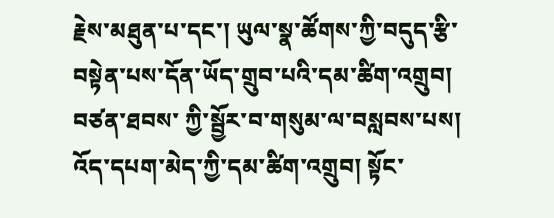རྗེས་མཐུན་པ་དང་། ཡུལ་སྣ་ཚོགས་ཀྱི་བདུད་རྩི་བསྟེན་པས་དོན་ཡོད་གྲུབ་པའི་དམ་ཚིག་འགྲུབ། བཙན་ཐབས་ ཀྱི་སྦྱོར་བ་གསུམ་ལ་བསླབས་པས། འོད་དཔག་མེད་ཀྱི་དམ་ཚིག་འགྲུབ། སྟོང་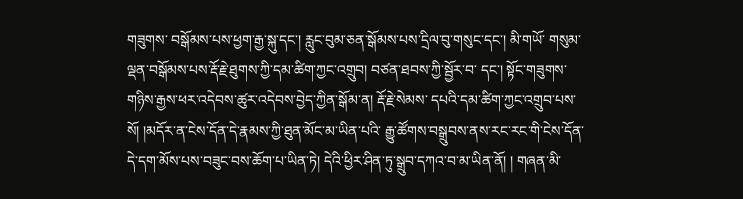གཟུགས་ བསྒོམས་པས་ཕྱག་རྒྱ་སྐུ་དང་། རླུང་བུམ་ཅན་སྒོམས་པས་དྲིལ་བུ་གསུང་དང་། མི་གཡོ་ གསུམ་ལྡན་བསྒོམས་པས་རྡོ་རྗེ་ཐུགས་ཀྱི་དམ་ཚིག་ཀྱང་འགྲུབ། བཙན་ཐབས་ཀྱི་སྦྱོར་བ་ དང་། སྟོང་གཟུགས་གཉིས་རྒྱས་ཕར་འདེབས་ཚུར་འདེབས་བྱེད་ཀྱིན་སྒོམ་ན། རྡོ་རྗེ་སེམས་ དཔའི་དམ་ཚིག་ཀྱང་འགྲུབ་པས་སོ། །མདོར་ན་ངེས་དོན་དེ་རྣམས་ཀྱི་ཐུན་མོང་མ་ཡིན་པའི་ རྒྱུ་ཚོགས་བསྒྲུབས་ནས་རང་རང་གི་ངེས་དོན་དེ་དག་མོས་པས་བཟུང་བས་ཆོག་པ་ཡིན་ཏེ། དེའི་ཕྱིར་ཤིན་ཏུ་སྒྲུབ་དཀའ་བ་མ་ཡིན་ནོ། ། གཞན་མི་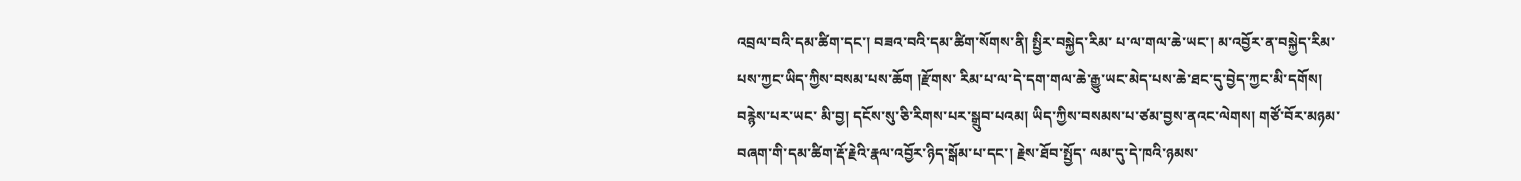འབྲལ་བའི་དམ་ཚིག་དང་། བཟའ་བའི་དམ་ཚིག་སོགས་ནི། སྤྱིར་བསྐྱེད་རིམ་ པ་ལ་གལ་ཆེ་ཡང་། མ་འབྱོར་ན་བསྐྱེད་རིམ་པས་ཀྱང་ཡིད་ཀྱིས་བསམ་པས་ཆོག །རྫོགས་ རིམ་པ་ལ་དེ་དག་གལ་ཆེ་རྒྱུ་ཡང་མེད་པས་ཆེ་ཐང་དུ་བྱེད་ཀྱང་མི་དགོས། བརྙེས་པར་ཡང་ མི་བྱ། དངོས་སུ་ཅི་རིགས་པར་སྒྲུབ་པའམ། ཡིད་ཀྱིས་བསམས་པ་ཙམ་བྱས་ནའང་ལེགས། གཙོ་བོར་མཉམ་བཞག་གི་དམ་ཚིག་རྡོ་རྗེའི་རྣལ་འབྱོར་ཉིད་སྒོམ་པ་དང་། རྗེས་ཐོབ་སྤྱོད་ ལམ་དུ་དེ་ཁའི་ཉམས་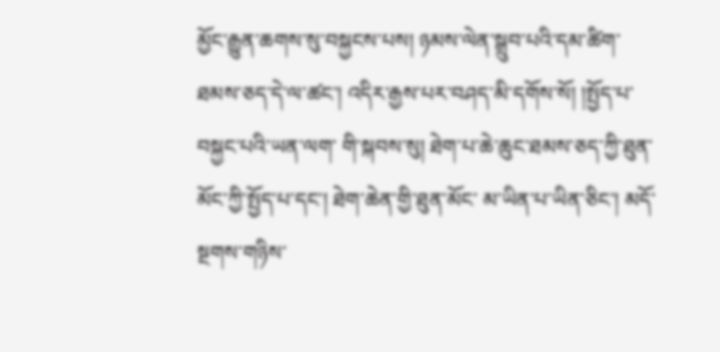མྱོང་རྒྱུན་ཆགས་སུ་བསྐྱངས་པས། ཉམས་ལེན་སྒྲུབ་པའི་དམ་ཚིག་ ཐམས་ཅད་དེ་ལ་ཚང་། འདིར་རྒྱས་པར་བཤད་མི་དགོས་སོ། །སྤྱོད་པ་བསྐྱང་པའི་ཡན་ལག་ གི་སྐབས་སུ། ཐེག་པ་ཆེ་ཆུང་ཐམས་ཅད་ཀྱི་ཐུན་མོང་ཀྱི་སྤྱོད་པ་དང་། ཐེག་ཆེན་གྱི་ཐུན་མོང་ མ་ཡིན་པ་ཡིན་ཅིང་། མདོ་སྔགས་གཉིས་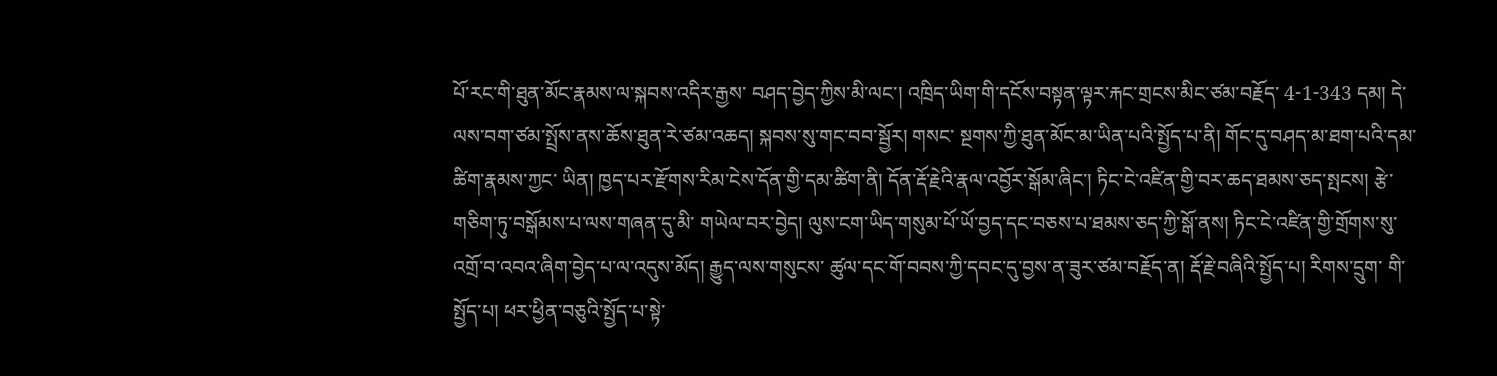པོ་རང་གི་ཐུན་མོང་རྣམས་ལ་སྐབས་འདིར་རྒྱས་ བཤད་བྱེད་ཀྱིས་མི་ལང་། འཁྲིད་ཡིག་གི་དངོས་བསྟན་ལྟར་རྐང་གྲངས་མིང་ཙམ་བརྗོད་ 4-1-343 དམ། དེ་ལས་བག་ཙམ་སྤྲོས་ནས་ཆོས་ཐུན་རེ་ཙམ་འཆད། སྐབས་སུ་གང་བབ་སྦྱོར། གསང་ སྔགས་ཀྱི་ཐུན་མོང་མ་ཡིན་པའི་སྤྱོད་པ་ནི། གོང་དུ་བཤད་མ་ཐག་པའི་དམ་ཚིག་རྣམས་ཀྱང་ ཡིན། ཁྱད་པར་རྫོགས་རིམ་ངེས་དོན་གྱི་དམ་ཚིག་ནི། དོན་རྡོ་རྗེའི་རྣལ་འབྱོར་སྒོམ་ཞིང་། ཏིང་ངེ་འཛིན་གྱི་བར་ཆད་ཐམས་ཅད་སྤངས། རྩེ་གཅིག་ཏུ་བསྒོམས་པ་ལས་གཞན་དུ་མི་ གཡེལ་བར་བྱེད། ལུས་ངག་ཡིད་གསུམ་པོ་ཡོ་བྱད་དང་བཅས་པ་ཐམས་ཅད་ཀྱི་སྒོ་ནས། ཏིང་ངེ་འཛིན་གྱི་གྲོགས་སུ་འགྲོ་བ་འབའ་ཞིག་བྱེད་པ་ལ་འདུས་མོད། རྒྱུད་ལས་གསུངས་ ཚུལ་དང་གོ་བབས་ཀྱི་དབང་དུ་བྱས་ན་ཟུར་ཙམ་བརྗོད་ན། རྡོ་རྗེ་བཞིའི་སྤྱོད་པ། རིགས་དྲུག་ གི་སྤྱོད་པ། ཕར་ཕྱིན་བཅུའི་སྤྱོད་པ་སྟེ་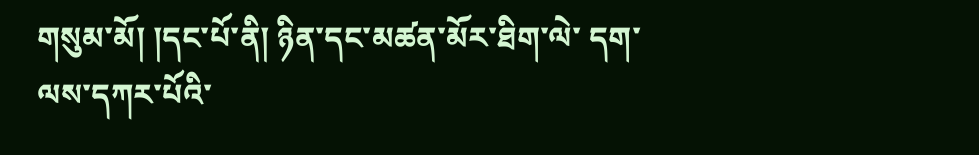གསུམ་མོ། །དང་པོ་ནི། ཉིན་དང་མཚན་མོར་ཐིག་ལེ་ དག་ལས་དཀར་པོའི་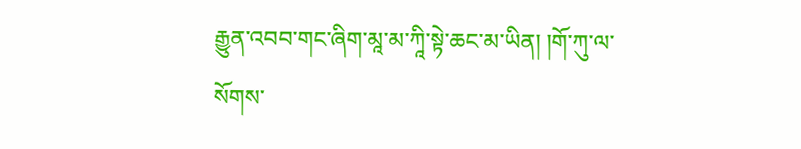རྒྱུན་འབབ་གང་ཞིག་མཱ་མ་ཀཱི་སྟེ་ཆང་མ་ཡིན། །གོ་ཀུ་ལ་སོགས་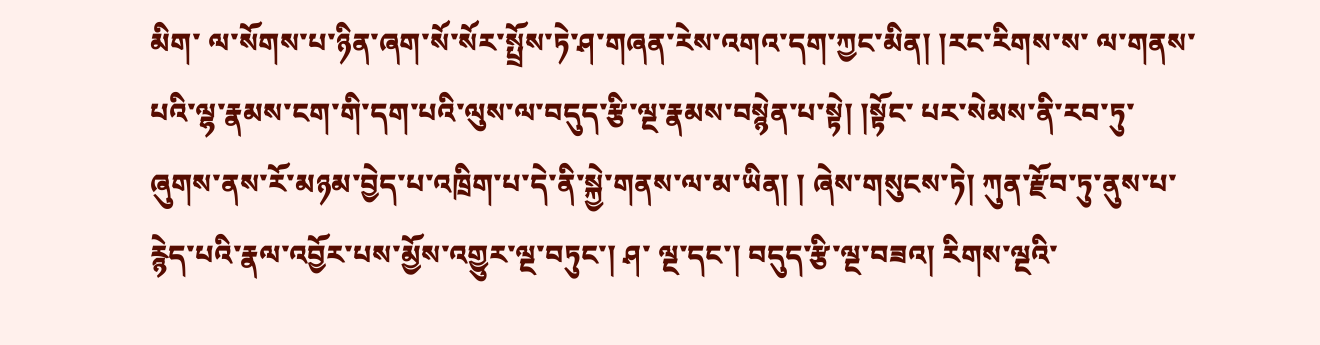མིག་ ལ་སོགས་པ་ཉིན་ཞག་སོ་སོར་སྤྲོས་ཏེ་ཤ་གཞན་རེས་འགའ་དག་ཀྱང་མིན། །རང་རིགས་ས་ ལ་གནས་པའི་ལྷ་རྣམས་ངག་གི་དག་པའི་ལུས་ལ་བདུད་རྩི་ལྔ་རྣམས་བསྙེན་པ་སྟེ། །སྟོང་ པར་སེམས་ནི་རབ་ཏུ་ཞུགས་ནས་རོ་མཉམ་བྱེད་པ་འཁྲིག་པ་དེ་ནི་སྐྱེ་གནས་ལ་མ་ཡིན། ། ཞེས་གསུངས་ཏེ། ཀུན་རྫོབ་ཏུ་ནུས་པ་རྙེད་པའི་རྣལ་འབྱོར་པས་མྱོས་འགྱུར་ལྔ་བཏུང་། ཤ་ ལྔ་དང་། བདུད་རྩི་ལྔ་བཟའ། རིགས་ལྔའི་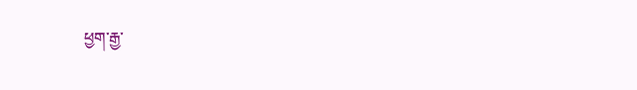ཕྱག་རྒྱ་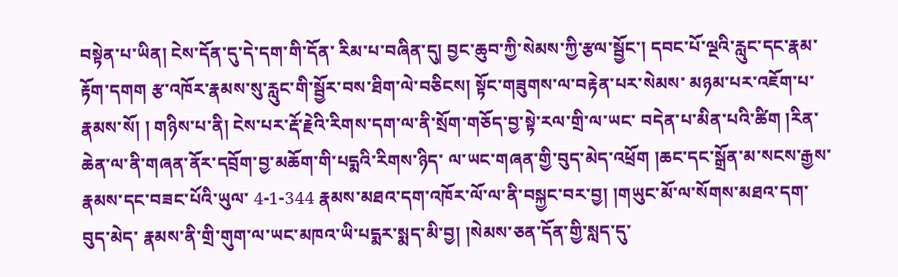བསྟེན་པ་ཡིན། ངེས་དོན་དུ་དེ་དག་གི་དོན་ རིམ་པ་བཞིན་དུ། བྱང་ཆུབ་ཀྱི་སེམས་ཀྱི་རྩལ་སྦྱོང་། དབང་པོ་ལྔའི་རླུང་དང་རྣམ་རྟོག་དགག རྩ་འཁོར་རྣམས་སུ་རླུང་གི་སྦྱོར་བས་ཐིག་ལེ་བཅིངས། སྟོང་གཟུགས་ལ་བརྟེན་པར་སེམས་ མཉམ་པར་འཇོག་པ་རྣམས་སོ། ། གཉིས་པ་ནི། ངེས་པར་རྡོ་རྗེའི་རིགས་དག་ལ་ནི་སྲོག་གཅོད་བྱ་སྟེ་རལ་གྲི་ལ་ཡང་ བདེན་པ་མིན་པའི་ཚིག །རིན་ཆེན་ལ་ནི་གཞན་ནོར་དབྲོག་བྱ་མཆོག་གི་པདྨའི་རིགས་ཉིད་ ལ་ཡང་གཞན་གྱི་བུད་མེད་འཕྲོག །ཆང་དང་སྒྲོན་མ་སངས་རྒྱས་རྣམས་དང་བཟང་པོའི་ཡུལ་ 4-1-344 རྣམས་མཐའ་དག་འཁོར་ལོ་ལ་ནི་བསྐྱང་བར་བྱ། །གཡུང་མོ་ལ་སོགས་མཐའ་དག་བུད་མེད་ རྣམས་ནི་གྲི་གུག་ལ་ཡང་མཁའ་ཡི་པདྨར་སྨད་མི་བྱ། །སེམས་ཅན་དོན་གྱི་སླད་དུ་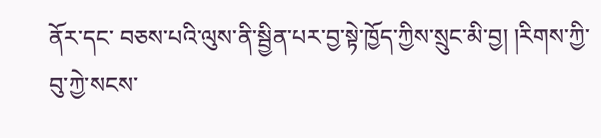ནོར་དང་ བཅས་པའི་ལུས་ནི་སྦྱིན་པར་བྱ་སྟེ་ཁྱོད་ཀྱིས་སྲུང་མི་བྱ། །རིགས་ཀྱི་བུ་ཀྱེ་སངས་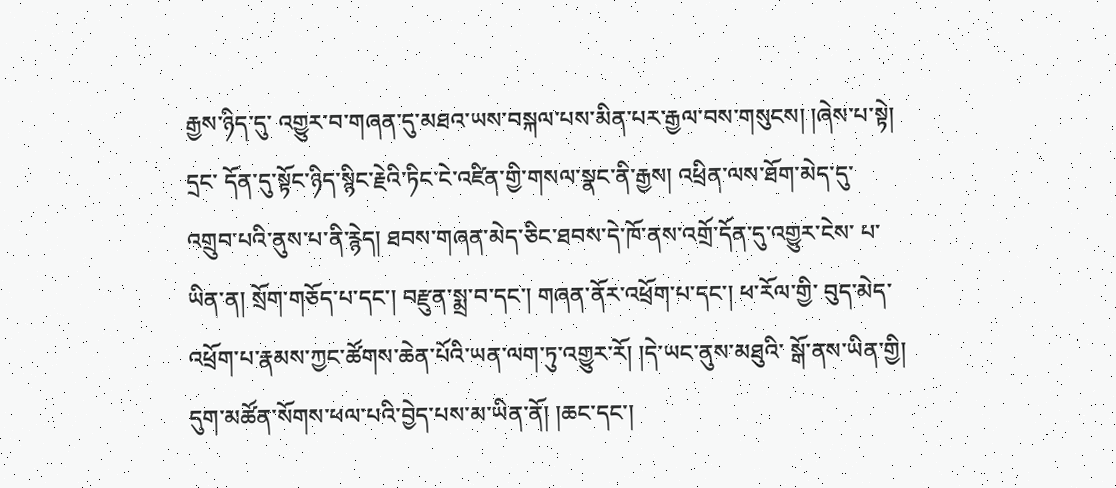རྒྱས་ཉིད་དུ་ འགྱུར་བ་གཞན་དུ་མཐའ་ཡས་བསྐལ་པས་མིན་པར་རྒྱལ་བས་གསུངས། །ཞེས་པ་སྟེ། དྲང་ དོན་དུ་སྟོང་ཉིད་སྙིང་རྗེའི་ཏིང་ངེ་འཛིན་གྱི་གསལ་སྣང་ནི་རྒྱས། འཕྲིན་ལས་ཐོག་མེད་དུ་ འགྲུབ་པའི་ནུས་པ་ནི་རྙེད། ཐབས་གཞན་མེད་ཅིང་ཐབས་དེ་ཁོ་ནས་འགྲོ་དོན་དུ་འགྱུར་ངེས་ པ་ཡིན་ན། སྲོག་གཅོད་པ་དང་། བརྫུན་སྨྲ་བ་དང་། གཞན་ནོར་འཕྲོག་པ་དང་། ཕ་རོལ་གྱི་ བུད་མེད་འཕྲོག་པ་རྣམས་ཀྱང་ཚོགས་ཆེན་པོའི་ཡན་ལག་ཏུ་འགྱུར་རོ། །དེ་ཡང་ནུས་མཐུའི་ སྒོ་ནས་ཡིན་གྱི། དུག་མཚོན་སོགས་ཕལ་པའི་བྱེད་པས་མ་ཡིན་ནོ། །ཆང་དང་།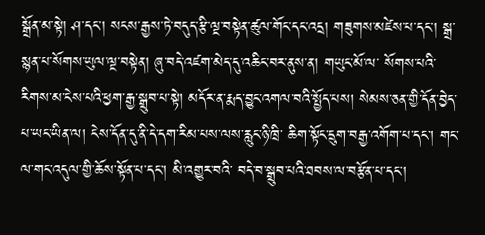སྒྲོན་མ་སྟེ། ཤ་དང་། སངས་རྒྱས་ཏེ་བདུད་རྩི་ལྔ་བསྟེན་ཚུལ་གོང་དང་འདྲ། གཟུགས་མཛེས་པ་དང་། སྒྲ་སྙན་པ་སོགས་ཡུལ་ལྔ་བསྟེན། ཞུ་བདེ་འཛག་མེད་དུ་འཆིང་བར་ནུས་ན། གཡུང་མོ་ལ་ སོགས་པའི་རིགས་མ་ངེས་པའི་ཕྱག་རྒྱ་སྒྲུབ་པ་སྟེ། མདོར་ན་རྨད་བྱུང་འགལ་བའི་སྤྱོད་པས། སེམས་ཅན་གྱི་དོན་བྱེད་པ་ཡང་ཡིན་ལ། ངེས་དོན་དུ་ནི་དེ་དག་རིམ་པས་ལས་རླུང་ཉི་ཁྲི་ ཆིག་སྟོང་དྲུག་བརྒྱ་འགོག་པ་དང་། གང་ལ་གང་འདུལ་གྱི་ཆོས་སྟོན་པ་དང་། མི་འགྱུར་བའི་ བདེ་བ་སྒྲུབ་པའི་ཐབས་ལ་བརྩོན་པ་དང་།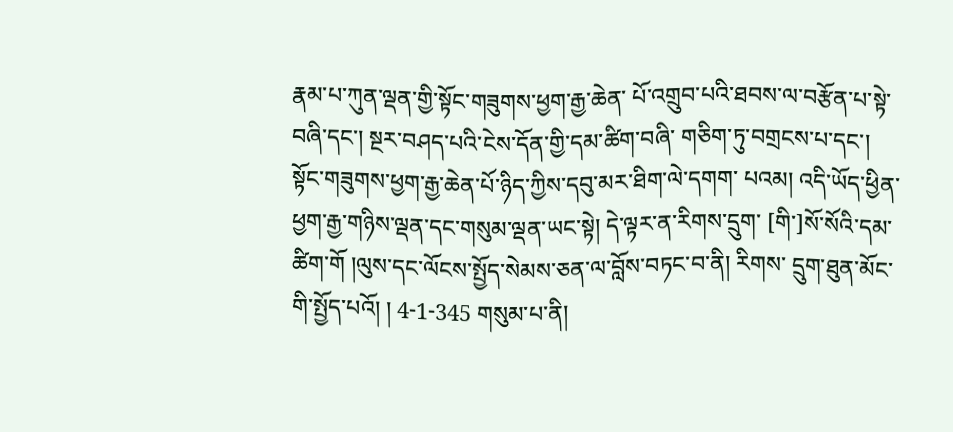རྣམ་པ་ཀུན་ལྡན་གྱི་སྟོང་གཟུགས་ཕྱག་རྒྱ་ཆེན་ པོ་འགྲུབ་པའི་ཐབས་ལ་བརྩོན་པ་སྟེ་བཞི་དང་། སྔར་བཤད་པའི་ངེས་དོན་གྱི་དམ་ཚིག་བཞི་ གཅིག་ཏུ་བགྲངས་པ་དང་། སྟོང་གཟུགས་ཕྱག་རྒྱ་ཆེན་པོ་ཉིད་ཀྱིས་དབུ་མར་ཐིག་ལེ་དགག་ པའམ། འདི་ཡོད་ཕྱིན་ཕྱག་རྒྱ་གཉིས་ལྡན་དང་གསུམ་ལྡན་ཡང་སྟེ། དེ་ལྟར་ན་རིགས་དྲུག་ [གི་]སོ་སོའི་དམ་ཚིག་གོ །ལུས་དང་ལོངས་སྤྱོད་སེམས་ཅན་ལ་བློས་བཏང་བ་ནི། རིགས་ དྲུག་ཐུན་མོང་གི་སྤྱོད་པའོ། ། 4-1-345 གསུམ་པ་ནི།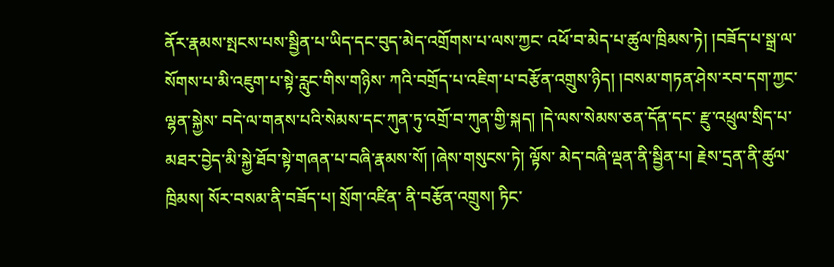ནོར་རྣམས་སྤངས་པས་སྦྱིན་པ་ཡིད་དང་བུད་མེད་འགྲོགས་པ་ལས་ཀྱང་ འཕོ་བ་མེད་པ་ཚུལ་ཁྲིམས་ཏེ། །བཟོད་པ་སྒྲ་ལ་སོགས་པ་མི་འཇུག་པ་སྟེ་རླུང་གིས་གཉིས་ ཀའི་བགྲོད་པ་འཇིག་པ་བརྩོན་འགྲུས་ཉིད། །བསམ་གཏན་ཤེས་རབ་དག་ཀྱང་ལྷན་སྐྱེས་ བདེ་ལ་གནས་པའི་སེམས་དང་ཀུན་ཏུ་འགྲོ་བ་ཀུན་གྱི་སྐད། །དེ་ལས་སེམས་ཅན་དོན་དང་ རྫུ་འཕྲུལ་སྲིད་པ་མཐར་བྱེད་མི་སྐྱེ་ཐོབ་སྟེ་གཞན་པ་བཞི་རྣམས་སོ། །ཞེས་གསུངས་ཏེ། ལྟོས་ མེད་བཞི་ལྡན་ནི་སྦྱིན་པ། རྗེས་དྲན་ནི་ཚུལ་ཁྲིམས། སོར་བསམ་ནི་བཟོད་པ། སྲོག་འཛིན་ ནི་བརྩོན་འགྲུས། ཏིང་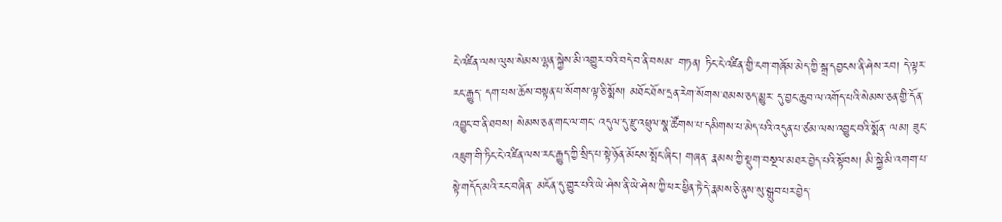ངེ་འཛིན་ལས་ལུས་སེམས་ལྷན་སྐྱེས་མི་འགྱུར་བའི་བདེ་བ་ནི་བསམ་ གཏན། ཏིང་ངེ་འཛིན་གྱི་ངག་གཞོམ་མེད་ཀྱི་སྒྲ་དབྱངས་ནི་ཤེས་རབ། དེ་ལྟར་རང་རྒྱུད་ དག་པས་ཆོས་བསྟན་པ་སོགས་ལྟ་ཅི་སྨོས། མཐོང་ཐོས་དྲན་རེག་སོགས་ཐམས་ཅད་མྱུར་ དུ་བྱང་ཆུབ་ལ་འགོད་པའི་སེམས་ཅན་གྱི་དོན་འབྱུང་བ་ནི་ཐབས། སེམས་ཅན་གང་ལ་གང་ འདུལ་དུ་རྫུ་འཕྲུལ་སྣ་ཚོགས་པ་དམིགས་པ་མེད་པའི་འདུན་པ་ཙམ་ལས་འབྱུང་བའི་སྨོན་ ལམ། ཟུང་འཇུག་གི་ཏིང་ངེ་འཛིན་ལས་རང་རྒྱུད་ཀྱི་སྲིད་པ་སྟེ་ཉོན་མོངས་སྤོང་ཞིང་། གཞན་ རྣམས་ཀྱི་སྡུག་བསྔལ་མཐར་བྱེད་པའི་སྟོབས། མི་སྐྱེ་མི་འགག་པ་སྟེ་གདོད་མའི་རང་བཞིན་ མངོན་དུ་གྱུར་པའི་ཡེ་ཤེས་ནི་ཡེ་ཤེས་ཀྱི་ཕར་ཕྱིན་ཏེ་དེ་རྣམས་ཅི་ནུས་སུ་སྒྲུབ་པར་བྱེད་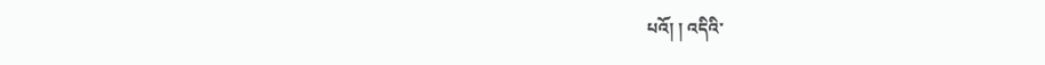པའོ། ། འདིའི་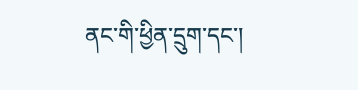ནང་གི་ཕྱིན་དྲུག་དང་།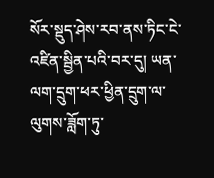སོར་སྡུད་ཤེས་རབ་ནས་ཏིང་ངེ་འཛིན་སྦྱིན་པའི་བར་དུ། ཡན་ ལག་དྲུག་ཕར་ཕྱིན་དྲུག་ལ་ལུགས་ཟློག་ཏུ་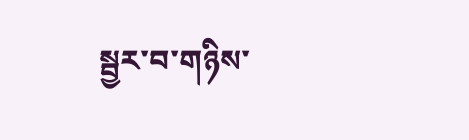སྦྱར་བ་གཉིས་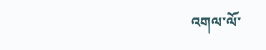འགལ་ལོ་